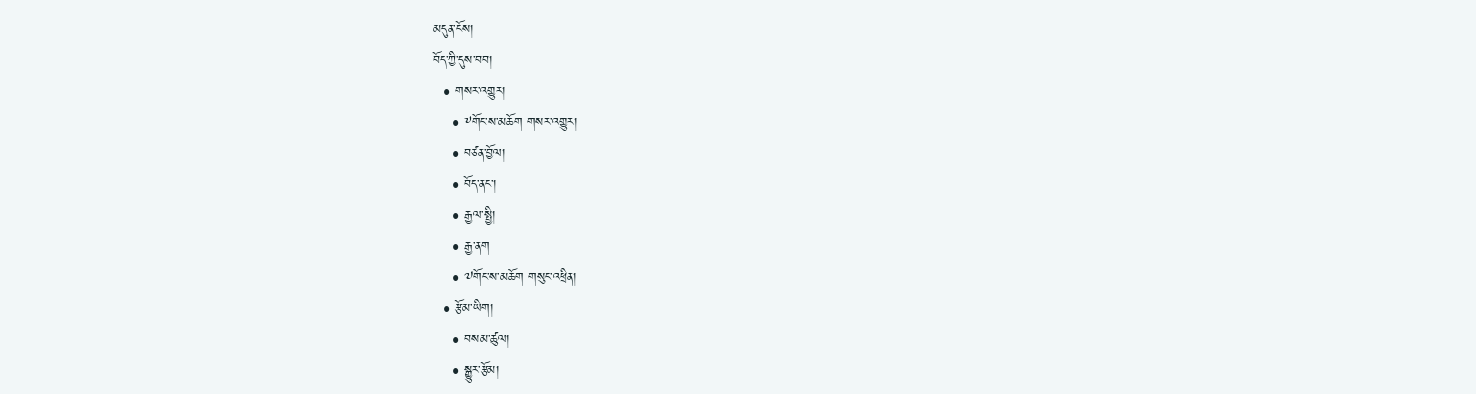མདུན་ངོས།
བོད་ཀྱི་དུས་བབ།
  • གསར་འགྱུར།
    • ༸གོང་ས་མཆོག གསར་འགྱུར།
    • བཙན་བྱོལ།
    • བོད་ནང་།
    • རྒྱལ་སྤྱི།
    • རྒྱ་ནག
    • ༧གོང་ས་མཆོག གསུང་འཕྲིན།
  • རྩོམ་ཡིག།
    • བསམ་ཚུལ།
    • སྒྱུར་རྩོམ།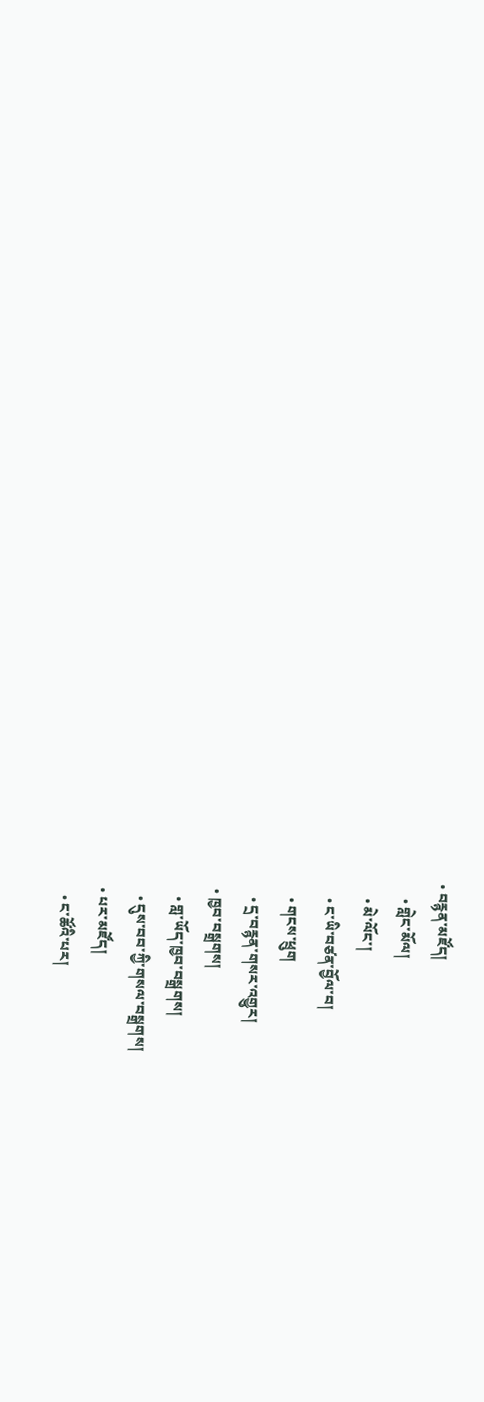• བརྙན་མཛོད།
    • གླེང་མོལ།
    • མེ་ལོང་།
    • ང་ཡི་བཙན་བྱོལ་བ།
    • གངས་ཕྲུག
    • དྲ་བརྙན་གསར་འགྱུར།
  • ཁྱབ་བསྒྲགས།
    • གླ་ཡོད་ཁྱབ་བསྒྲགས།
    • དུས་བབ་ཀྱི་གསལ་བསྒྲགས།
  • པར་མཛོད།
    • ང་ཚོའི་པར།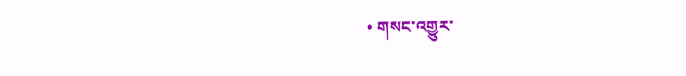• གསང་འགྱུར་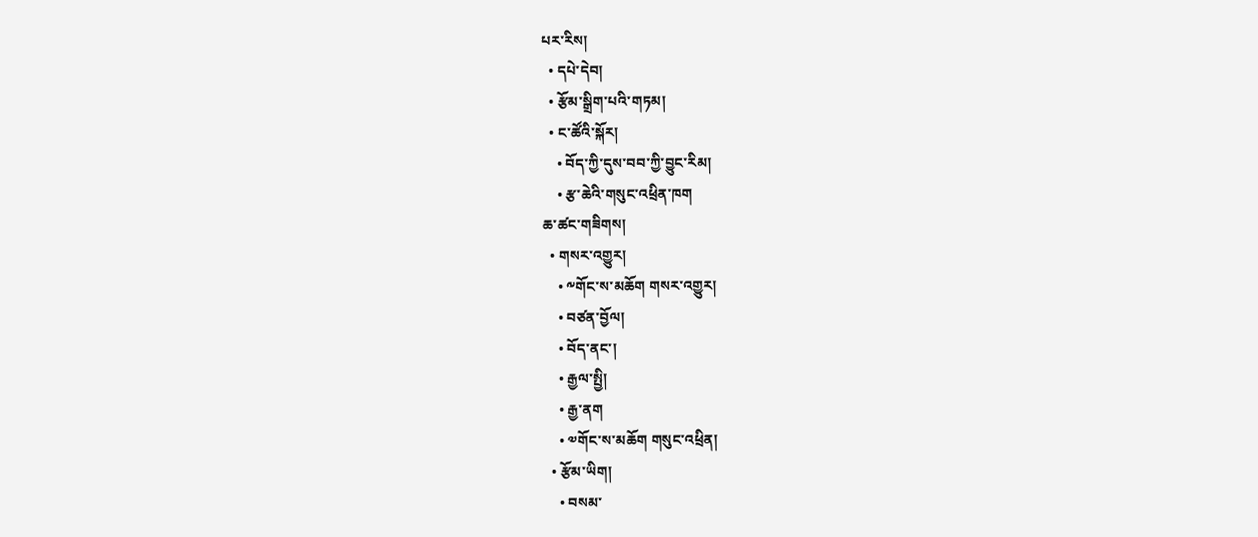པར་རིས།
  • དཔེ་དེབ།
  • རྩོམ་སྒྲིག་པའི་གཏམ།
  • ང་ཚོའི་སྐོར།
    • བོད་ཀྱི་དུས་བབ་ཀྱི་བྱུང་རིམ།
    • རྩ་ཆེའི་གསུང་འཕྲིན་ཁག
ཆ་ཚང་གཟིགས།
  • གསར་འགྱུར།
    • ༸གོང་ས་མཆོག གསར་འགྱུར།
    • བཙན་བྱོལ།
    • བོད་ནང་།
    • རྒྱལ་སྤྱི།
    • རྒྱ་ནག
    • ༧གོང་ས་མཆོག གསུང་འཕྲིན།
  • རྩོམ་ཡིག།
    • བསམ་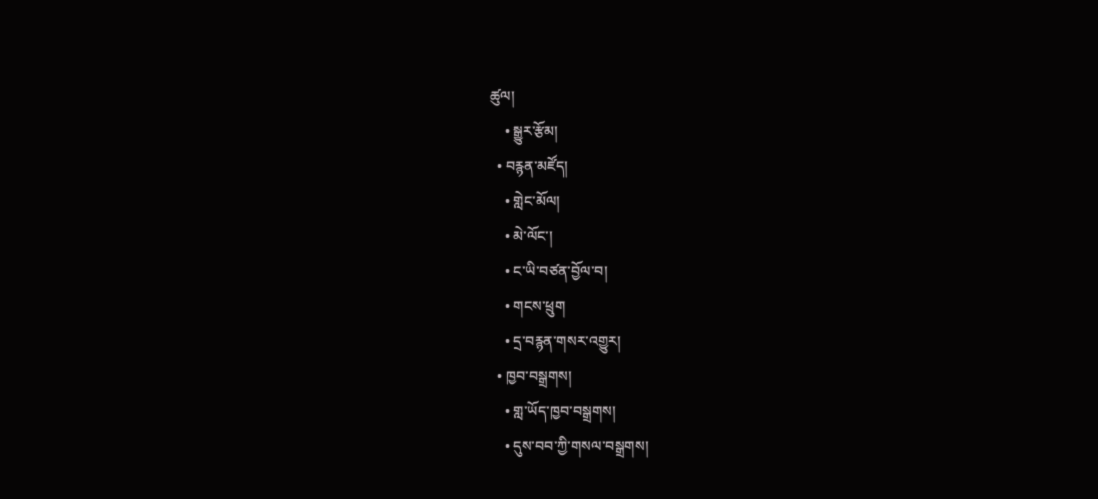ཚུལ།
    • སྒྱུར་རྩོམ།
  • བརྙན་མཛོད།
    • གླེང་མོལ།
    • མེ་ལོང་།
    • ང་ཡི་བཙན་བྱོལ་བ།
    • གངས་ཕྲུག
    • དྲ་བརྙན་གསར་འགྱུར།
  • ཁྱབ་བསྒྲགས།
    • གླ་ཡོད་ཁྱབ་བསྒྲགས།
    • དུས་བབ་ཀྱི་གསལ་བསྒྲགས།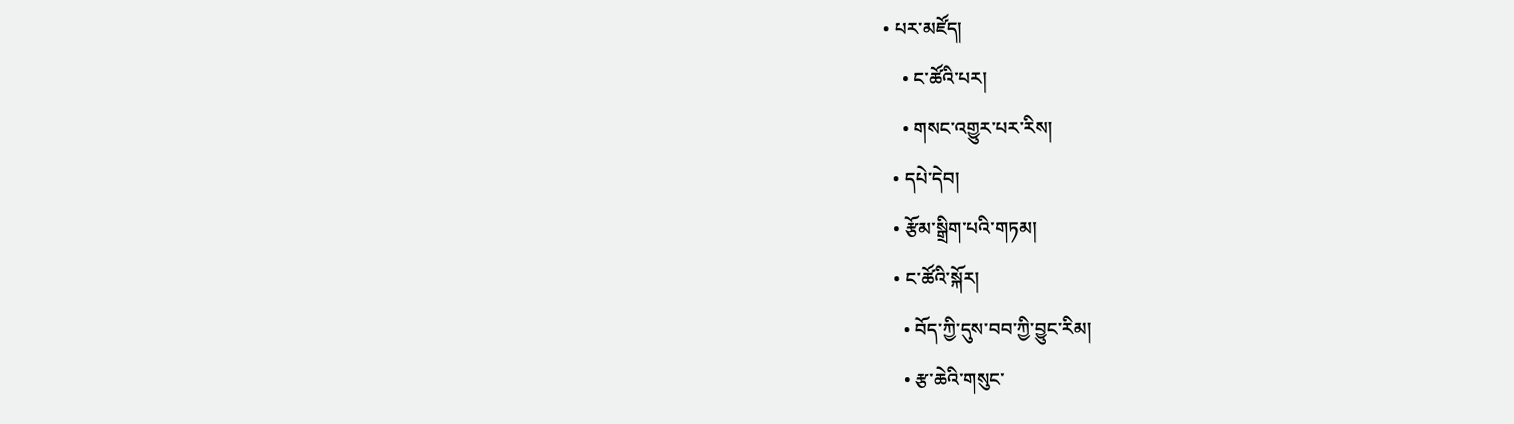• པར་མཛོད།
    • ང་ཚོའི་པར།
    • གསང་འགྱུར་པར་རིས།
  • དཔེ་དེབ།
  • རྩོམ་སྒྲིག་པའི་གཏམ།
  • ང་ཚོའི་སྐོར།
    • བོད་ཀྱི་དུས་བབ་ཀྱི་བྱུང་རིམ།
    • རྩ་ཆེའི་གསུང་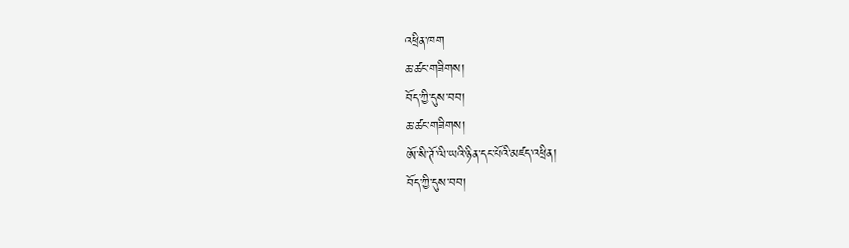འཕྲིན་ཁག
ཆ་ཚང་གཟིགས།
བོད་ཀྱི་དུས་བབ།
ཆ་ཚང་གཟིགས།
ཨོ་སི་ཊོ་ལི་ཡའི་ཉིན་དང་པོའི་མཛད་འཕྲིན།
བོད་ཀྱི་དུས་བབ།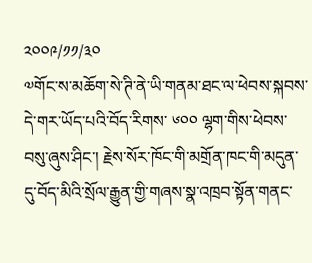༢༠༠༩/༡༡/༣༠
༧གོང་ས་མཆོག་སེ་ཊི་ནེ་ཡི་གནམ་ཐང་ལ་ཕེབས་སྐབས་དེ་གར་ཡོད་པའི་བོད་རིགས་ ༦༠༠ ལྷག་གིས་ཕེབས་བསུ་ཞུས་ཤིང་། རྗེས་སོར་ཁོང་གི་མགྲོན་ཁང་གི་མདུན་དུ་བོད་མིའི་སྲོལ་རྒྱུན་གྱི་གཞས་སྣ་འཁྲབ་སྟོན་གནང་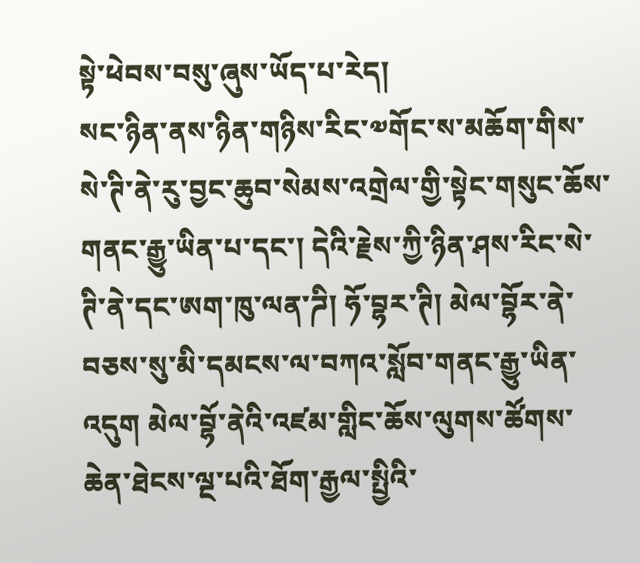སྟེ་ཕེབས་བསུ་ཞུས་ཡོད་པ་རེད།
སང་ཉིན་ནས་ཉིན་གཉིས་རིང་༧གོང་ས་མཆོག་གིས་སེ་ཊི་ནེ་རུ་བྱང་ཆུབ་སེམས་འགྲེལ་གྱི་སྟེང་གསུང་ཆོས་གནང་རྒྱུ་ཡིན་པ་དང་། དེའི་རྗེས་ཀྱི་ཉིན་ཤས་རིང་སེ་ཊི་ནེ་དང་ཨག་ཁུ་ལན་ཌི། ཧོ་བྷར་ཊི། མེལ་བྷོར་ནེ་བཅས་སུ་མི་དམངས་ལ་བཀའ་སློབ་གནང་རྒྱུ་ཡིན་འདུག མེལ་བྷོ་ནེའི་འཛམ་གླིང་ཆོས་ལུགས་ཚོགས་ཆེན་ཐེངས་ལྔ་པའི་ཐོག་རྒྱལ་སྤྱིའི་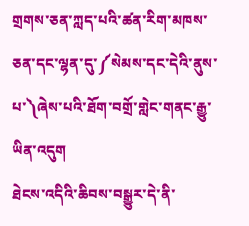གྲགས་ཅན་ཀླད་པའི་ཚན་རིག་མཁས་ཅན་དང་ལྷན་དུ་༼སེམས་དང་དེའི་ནུས་པ་༽ཞེས་པའི་ཐོག་བགྲོ་གླེང་གནང་རྒྱུ་ཡིན་འདུག
ཐེངས་འདིའི་ཆིབས་བསྒྱུར་དེ་ནི་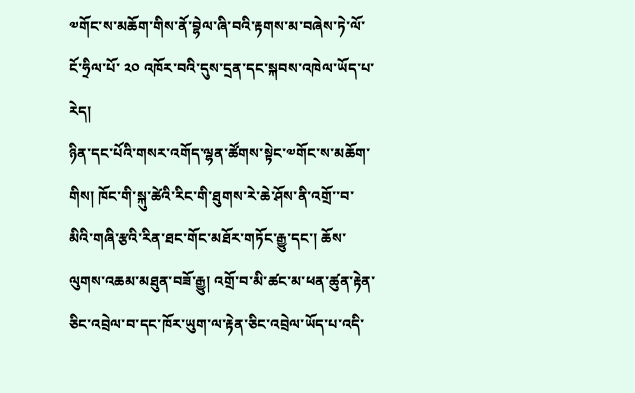༧གོང་ས་མཆོག་གིས་ནོ་བྷེལ་ཞི་བའི་རྟགས་མ་བཞེས་ཏེ་ལོ་ངོ་ཧྲིལ་པོ་ ༢༠ འཁོར་བའི་དུས་དྲན་དང་སྐབས་འཁེལ་ཡོད་པ་རེད།
ཉིན་དང་པོའི་གསར་འགོད་ལྷན་ཚོགས་སྟེང་༧གོང་ས་མཆོག་གིས། ཁོང་གི་སྐུ་ཚེའི་རིང་གི་ཐུགས་རེ་ཆེ་ཤོས་ནི་འགྲོ་་བ་མིའི་གཞི་རྩའི་རིན་ཐང་གོང་མཐོར་གཏོང་རྒྱུ་དང་། ཆོས་ལུགས་འཆམ་མཐུན་བཟོ་རྒྱུ། འགྲོ་བ་མི་ཚང་མ་ཕན་ཚུན་རྟེན་ཅིང་འབྲེལ་བ་དང་ཁོར་ཡུག་ལ་རྟེན་ཅིང་འབྲེལ་ཡོད་པ་འདི་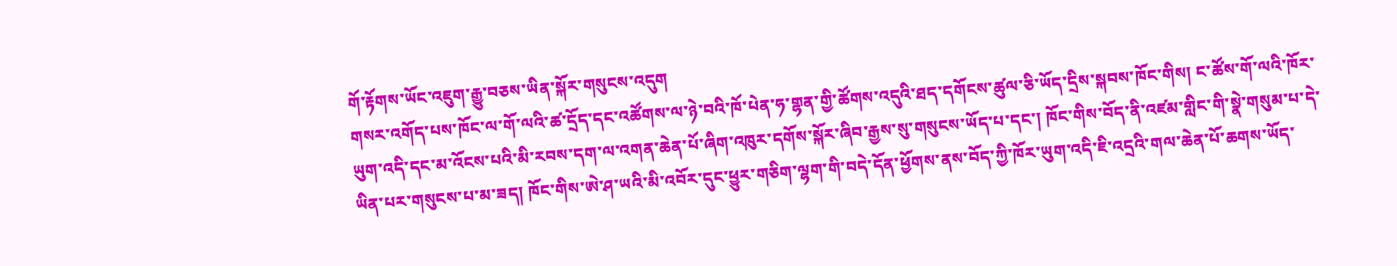གོ་རྟོགས་ཡོང་འཇུག་རྒྱུ་བཅས་ཡིན་སྐོར་གསུངས་འདུག
གསར་འགོད་པས་ཁོང་ལ་གོ་ལའི་ཚ་དྲོད་དང་འཚོགས་ལ་ཉེ་བའི་ཁོ་པེན་ཧ་གྷན་གྱི་ཚོགས་འདུའི་ཐད་དགོངས་ཚུལ་ཅི་ཡོད་དྲིས་སྐབས་ཁོང་གིས། ང་ཚོས་གོ་ལའི་ཁོར་ཡུག་འདི་དང་མ་འོངས་པའི་མི་རབས་དག་ལ་འགན་ཆེན་པོ་ཞིག་འཁུར་དགོས་སྐོར་ཞིབ་རྒྱས་སུ་གསུངས་ཡོད་པ་དང་། ཁོང་གིས་བོད་ནི་འཛམ་གླིང་གི་སྣེ་གསུམ་པ་དེ་ཡིན་པར་གསུངས་པ་མ་ཟད། ཁོང་གིས་ཨེ་ཤ་ཡའི་མི་འབོར་དུང་ཕྱུར་གཅིག་ལྷག་གི་བདེ་དོན་ཕྱོགས་ནས་བོད་ཀྱི་ཁོར་ཡུག་འདི་ཇི་འདྲའི་གལ་ཆེན་པོ་ཆགས་ཡོད་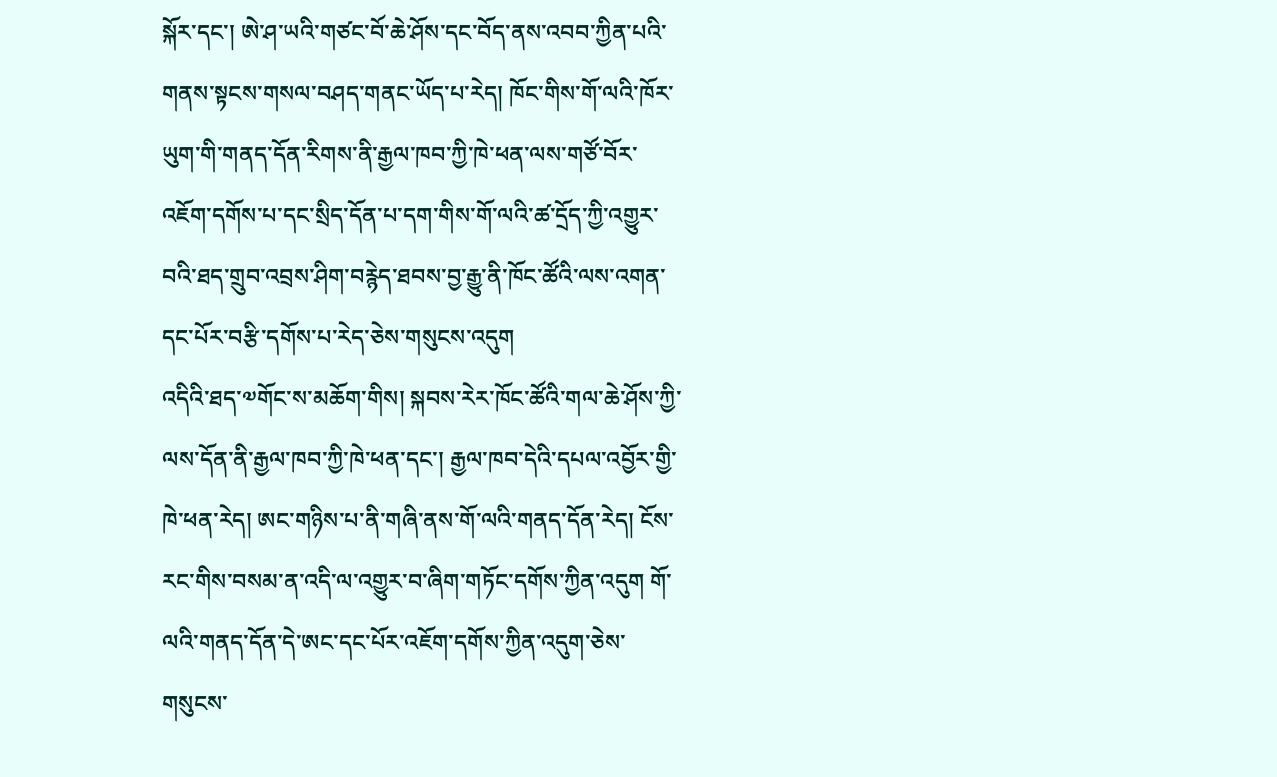སྐོར་དང་། ཨེ་ཤ་ཡའི་གཙང་བོ་ཆེ་ཤོས་དང་བོད་ནས་འབབ་ཀྱིན་པའི་གནས་སྟངས་གསལ་བཤད་གནང་ཡོད་པ་རེད། ཁོང་གིས་གོ་ལའི་ཁོར་ཡུག་གི་གནད་དོན་རིགས་ནི་རྒྱལ་ཁབ་ཀྱི་ཁེ་ཕན་ལས་གཙོ་བོར་འཇོག་དགོས་པ་དང་སྲིད་དོན་པ་དག་གིས་གོ་ལའི་ཚ་དྲོད་ཀྱི་འགྱུར་བའི་ཐད་གྲུབ་འབྲས་ཤིག་བརྙེད་ཐབས་བྱ་རྒྱུ་ནི་ཁོང་ཚོའི་ལས་འགན་དང་པོར་བརྩི་དགོས་པ་རེད་ཅེས་གསུངས་འདུག
འདིའི་ཐད་༧གོང་ས་མཆོག་གིས། སྐབས་རེར་ཁོང་ཚོའི་གལ་ཆེ་ཤོས་ཀྱི་ལས་དོན་ནི་རྒྱལ་ཁབ་ཀྱི་ཁེ་ཕན་དང་། རྒྱལ་ཁབ་དེའི་དཔལ་འབྱོར་གྱི་ཁེ་ཕན་རེད། ཨང་གཉིས་པ་ནི་གཞི་ནས་གོ་ལའི་གནད་དོན་རེད། ངོས་རང་གིས་བསམ་ན་འདི་ལ་འགྱུར་བ་ཞིག་གཏོང་དགོས་ཀྱིན་འདུག གོ་ལའི་གནད་དོན་དེ་ཨང་དང་པོར་འཇོག་དགོས་ཀྱིན་འདུག་ཅེས་གསུངས་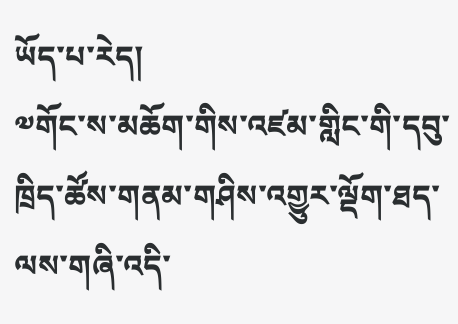ཡོད་པ་རེད།
༧གོང་ས་མཆོག་གིས་འཛམ་གླིང་གི་དབུ་ཁྲིད་ཚོས་གནམ་གཤིས་འགྱུར་ལྡོག་ཐད་ལས་གཞི་འདི་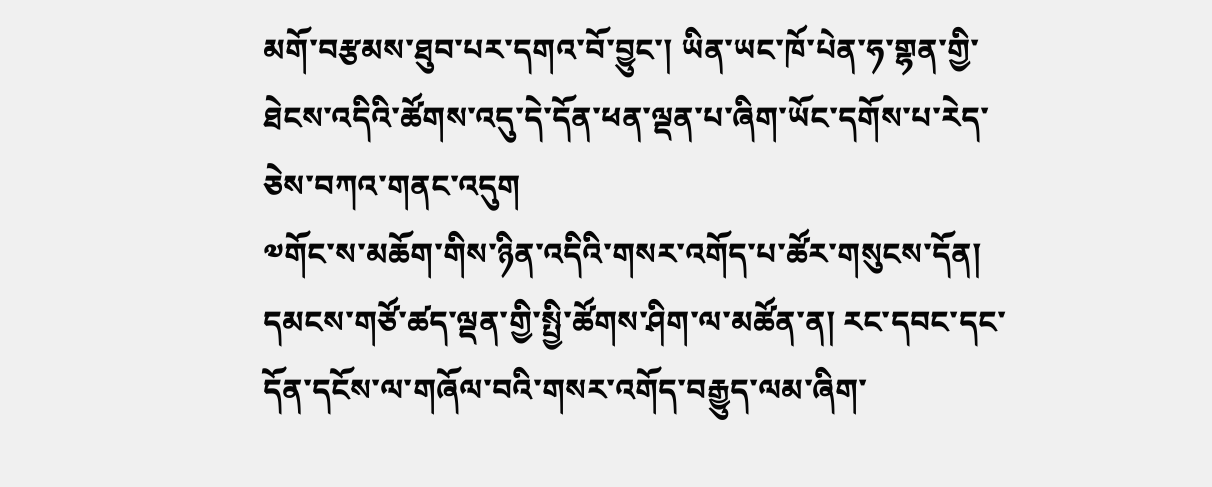མགོ་བརྩམས་ཐུབ་པར་དགའ་བོ་བྱུང་། ཡིན་ཡང་ཁོ་པེན་ཧ་གྷན་གྱི་ཐེངས་འདིའི་ཚོགས་འདུ་དེ་དོན་ཕན་ལྡན་པ་ཞིག་ཡོང་དགོས་པ་རེད་ཅེས་བཀའ་གནང་འདུག
༧གོང་ས་མཆོག་གིས་ཉིན་འདིའི་གསར་འགོད་པ་ཚོར་གསུངས་དོན། དམངས་གཙོ་ཚད་ལྡན་གྱི་སྤྱི་ཚོགས་ཤིག་ལ་མཚོན་ན། རང་དབང་དང་དོན་དངོས་ལ་གཞོལ་བའི་གསར་འགོད་བརྒྱུད་ལམ་ཞིག་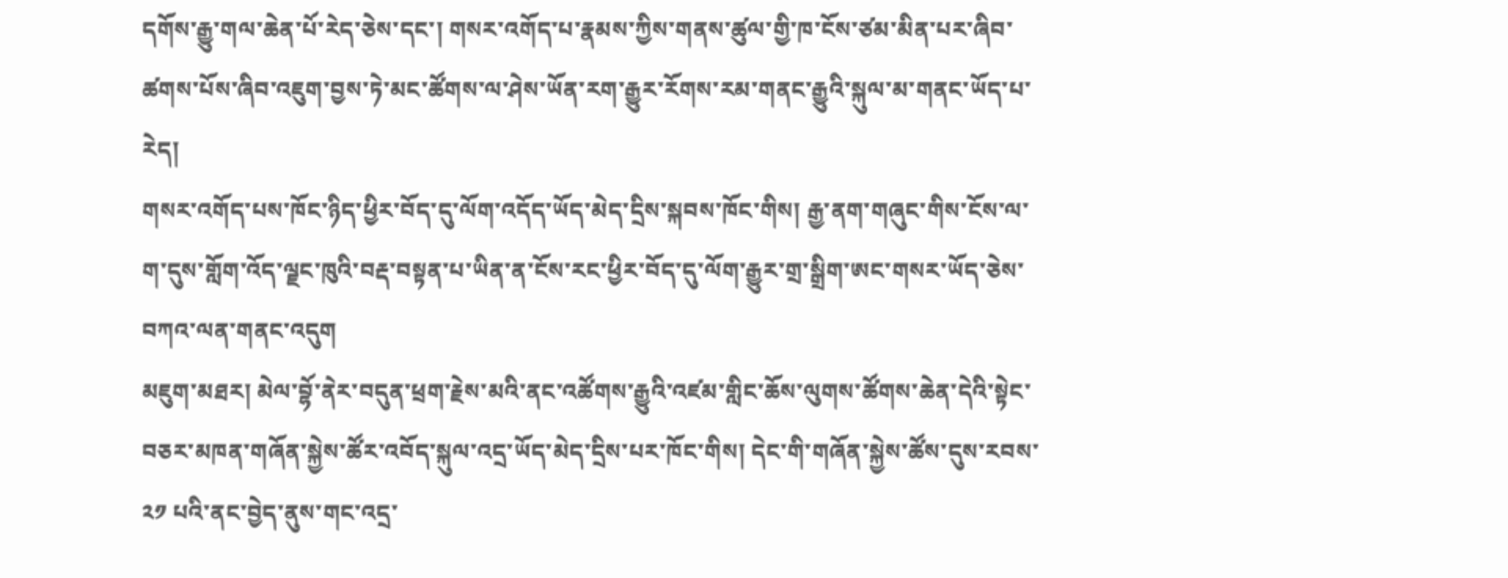དགོས་རྒྱུ་གལ་ཆེན་པོ་རེད་ཅེས་དང་། གསར་འགོད་པ་རྣམས་ཀྱིས་གནས་ཚུལ་གྱི་ཁ་ངོས་ཙམ་མིན་པར་ཞིབ་ཚགས་པོས་ཞིབ་འཇུག་བྱས་ཏེ་མང་ཚོགས་ལ་ཤེས་ཡོན་རག་རྒྱུར་རོགས་རམ་གནང་རྒྱུའི་སྐུལ་མ་གནང་ཡོད་པ་རེད།
གསར་འགོད་པས་ཁོང་ཉིད་ཕྱིར་བོད་དུ་ལོག་འདོད་ཡོད་མེད་དྲིས་སྐབས་ཁོང་གིས། རྒྱ་ནག་གཞུང་གིས་ངོས་ལ་ག་དུས་གློག་འོད་ལྗང་ཁུའི་བརྡ་བསྟན་པ་ཡིན་ན་ངོས་རང་ཕྱིར་བོད་དུ་ལོག་རྒྱུར་གྲ་སྒྲིག་ཨང་གསར་ཡོད་ཅེས་བཀའ་ལན་གནང་འདུག
མཇུག་མཐར། མེལ་བྷོ་ནེར་བདུན་ཕྲག་རྗེས་མའི་ནང་འཚོགས་རྒྱུའི་འཛམ་གླིང་ཆོས་ལུགས་ཚོགས་ཆེན་དེའི་སྟེང་བཅར་མཁན་གཞོན་སྐྱེས་ཚོར་འབོད་སྐུལ་འདྲ་ཡོད་མེད་དྲིས་པར་ཁོང་གིས། དེང་གི་གཞོན་སྐྱེས་ཚོས་དུས་རབས་ ༢༡ པའི་ནང་བྱེད་ནུས་གང་འདྲ་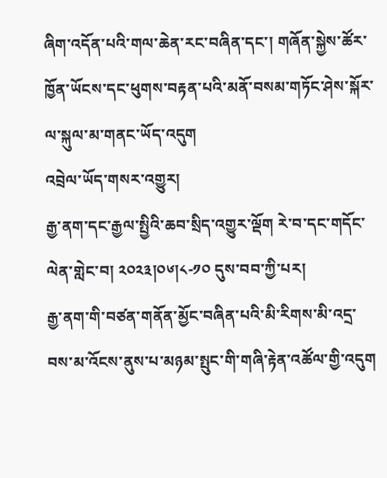ཞིག་འདོན་པའི་གལ་ཆེན་རང་བཞིན་དང་། གཞོན་སྐྱེས་ཚོར་ཁྱོན་ཡོངས་དང་ཕུགས་བརྟན་པའི་མནོ་བསམ་གཏོང་ཤེས་སྐོར་ལ་སྐུལ་མ་གནང་ཡོད་འདུག
འབྲེལ་ཡོད་གསར་འགྱུར།
རྒྱ་ནག་དང་རྒྱལ་སྤྱིའི་ཆབ་སྲིད་འགྱུར་ལྡོག རེ་བ་དང་གདོང་ལེན་གླེང་བ། ༢༠༢༣།༠༦།༨-༡༠ དུས་བབ་ཀྱི་པར།
རྒྱ་ནག་གི་བཙན་གནོན་མྱོང་བཞིན་པའི་མི་རིགས་མི་འདྲ་བས་མ་འོངས་ནུས་པ་མཉམ་སྤུང་གི་གཞི་རྟེན་འཚོལ་གྱི་འདུག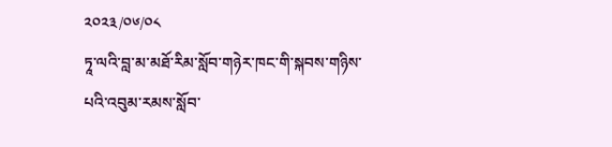༢༠༢༣/༠༦/༠༨
ཏཱ་ལའི་བླ་མ་མཐོ་རིམ་སློབ་གཉེར་ཁང་གི་སྐབས་གཉིས་པའི་འབུམ་རམས་སློབ་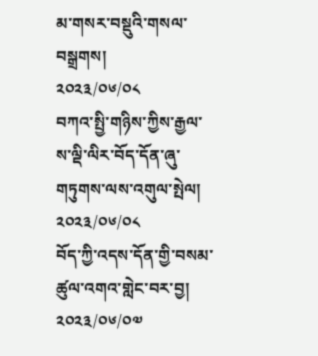མ་གསར་བསྡུའི་གསལ་བསྒྲགས།
༢༠༢༣/༠༦/༠༨
བཀའ་སྤྱི་གཉིས་ཀྱིས་རྒྱལ་ས་ལྡི་ལིར་བོད་དོན་ཞུ་གཏུགས་ལས་འགུལ་སྤེལ།
༢༠༢༣/༠༦/༠༨
བོད་ཀྱི་འདས་དོན་གྱི་བསམ་ཚུལ་འགའ་གླེང་བར་བྱ།
༢༠༢༣/༠༦/༠༧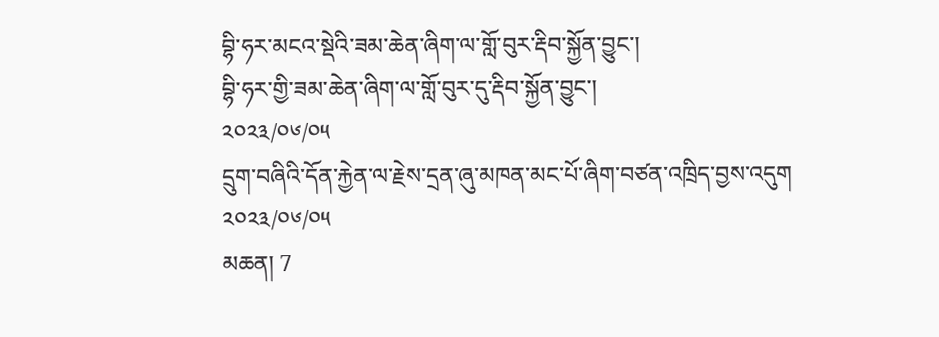བྷི་ཧར་མངའ་སྡེའི་ཟམ་ཆེན་ཞིག་ལ་གློ་བུར་རྡིབ་སྐྱོན་བྱུང་།
བྷི་ཧར་གྱི་ཟམ་ཆེན་ཞིག་ལ་གློ་བུར་དུ་རྡིབ་སྐྱོན་བྱུང་།
༢༠༢༣/༠༦/༠༥
དྲུག་བཞིའི་དོན་རྐྱེན་ལ་རྗེས་དྲན་ཞུ་མཁན་མང་པོ་ཞིག་བཙན་འཁྲིད་བྱས་འདུག
༢༠༢༣/༠༦/༠༥
མཆན། 7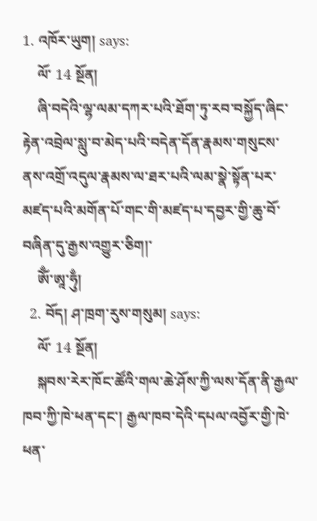1. འཁོར་ཡུག། says:
    ལོ་ 14 སྔོན།
    ཞི་བདེའི་ལྷ་ལམ་དཀར་པའི་ཐོག་ཏུ་རབ་བསྐྱོད་ཞིང་རྟེན་འབྲེལ་སླུ་བ་མེད་པའི་བདེན་དོན་རྣམས་གསུངས་ནས་འགྲོ་འདུལ་རྣམས་ལ་ཐར་པའི་ལམ་སྣེ་སྟོན་པར་མཛད་པའི་མགོན་པོ་གང་གི་མཛད་པ་དབྱར་གྱི་ཆུ་བོ་བཞིན་དུ་རྒྱས་འགྱུར་ཅིག།་
    ཨོྃ་ཨཱ་ཧུྃ།
  2. བོད། ཤ་ཁྲག་རུས་གསུམ། says:
    ལོ་ 14 སྔོན།
    སྐབས་རེར་ཁོང་ཚོའི་གལ་ཆེ་ཤོས་ཀྱི་ལས་དོན་ནི་རྒྱལ་ཁབ་ཀྱི་ཁེ་ཕན་དང་། རྒྱལ་ཁབ་དེའི་དཔལ་འབྱོར་གྱི་ཁེ་ཕན་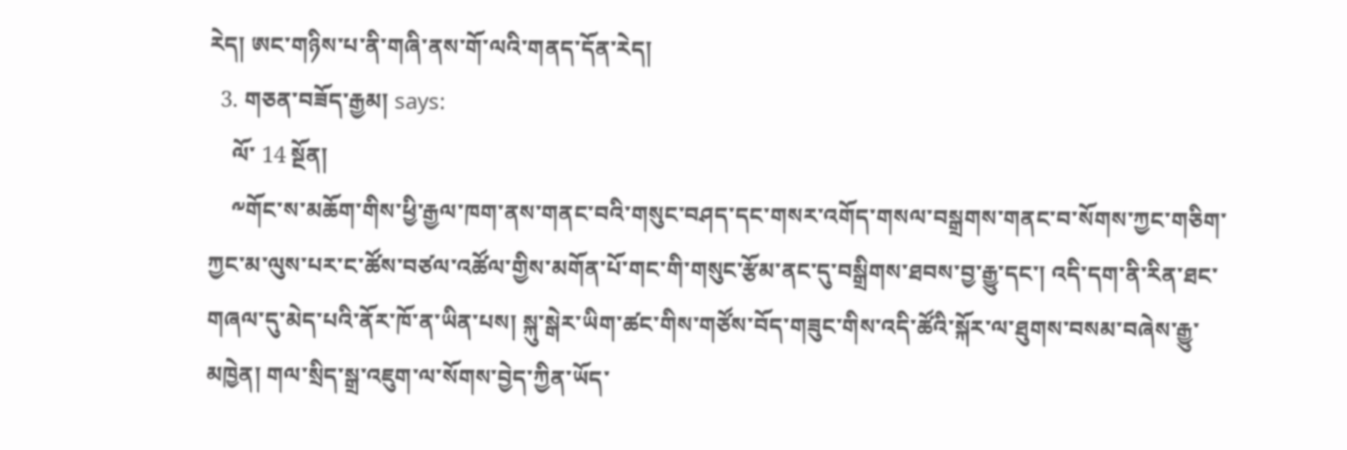རེད། ཨང་གཉིས་པ་ནི་གཞི་ནས་གོ་ལའི་གནད་དོན་རེད།
  3. གཅན་བཟོད་རྒྱམ། says:
    ལོ་ 14 སྔོན།
    ༸གོང་ས་མཆོག་གིས་ཕྱི་རྒྱལ་ཁག་ནས་གནང་བའི་གསུང་བཤད་དང་གསར་འགོད་གསལ་བསྒྲགས་གནང་བ་སོགས་ཀྱང་གཅིག་ཀྱང་མ་ལུས་པར་ང་ཚོས་བཙལ་འཚོལ་གྱིས་མགོན་པོ་གང་གི་གསུང་རྩོམ་ནང་དུ་བསྒྲིགས་ཐབས་བྱ་རྒྱུ་དང་། འདི་དག་ནི་རིན་ཐང་གཞལ་དུ་མེད་པའི་ནོར་ཁོ་ན་ཡིན་པས། སྐུ་སྒེར་ཡིག་ཚང་གིས་གཙོས་བོད་གཟུང་གིས་འདི་ཚོའི་སྐོར་ལ་ཐུགས་བསམ་བཞེས་རྒྱུ་མཁྱེན། གལ་སྲིད་སྒྲ་འཇུག་ལ་སོགས་བྱེད་ཀྱིན་ཡོད་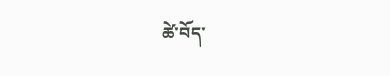ཚེ་བོད་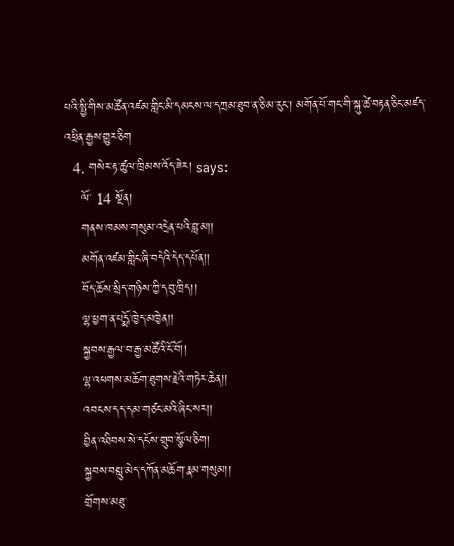པའི་སྤྱི་གིས་མཚོན་འཛམ་གླིང་མི་དམངས་ལ་དཀྲམ་ཐུབ་ན་ཅི་མ་རུང་། མགོན་པོ་གང་གི་སྐུ་ཚེ་བརྟན་ཅིང་མཛད་འཕྲིན་རྒྱས་གྱུར་ཅིག
  4. གསེར་རྟ་ཚུལ་ཁྲིམས་འོད་ཟེར། says:
    ལོ་ 14 སྔོན།
    གནས་ཁམས་གསུམ་འདྲེན་པའི་བླ་མ།།
    མགོན་འཛམ་གླིང་ཞི་བདེའི་དེད་དཔོན།།
    བོད་ཆོས་སྲིད་གཉིས་ཀྱི་དབུ་ཁྲིད།།
    ལྷ་ཕྱག་ན་པདྨོ་ཁྱེད་མཁྱེན།།
    སྐྱབས་རྒྱལ་བ་རྒྱ་མཚོའི་ངོ་བོ།།
    ལྷ་འཕགས་མཆོག་ཐུགས་རྗེའི་གཏེར་ཆེན།།
    འབངས་དད་དམ་གཙང་མའི་ཞིང་སར།།
    བྱིན་འཐིབས་སེ་དངོས་གྲུབ་སྩོལ་ཅིག།
    སྐྱབས་བསླུ་མེད་དཀོན་མཆོག་རྣམ་གསུམ།།
    གྲོགས་མཐུ་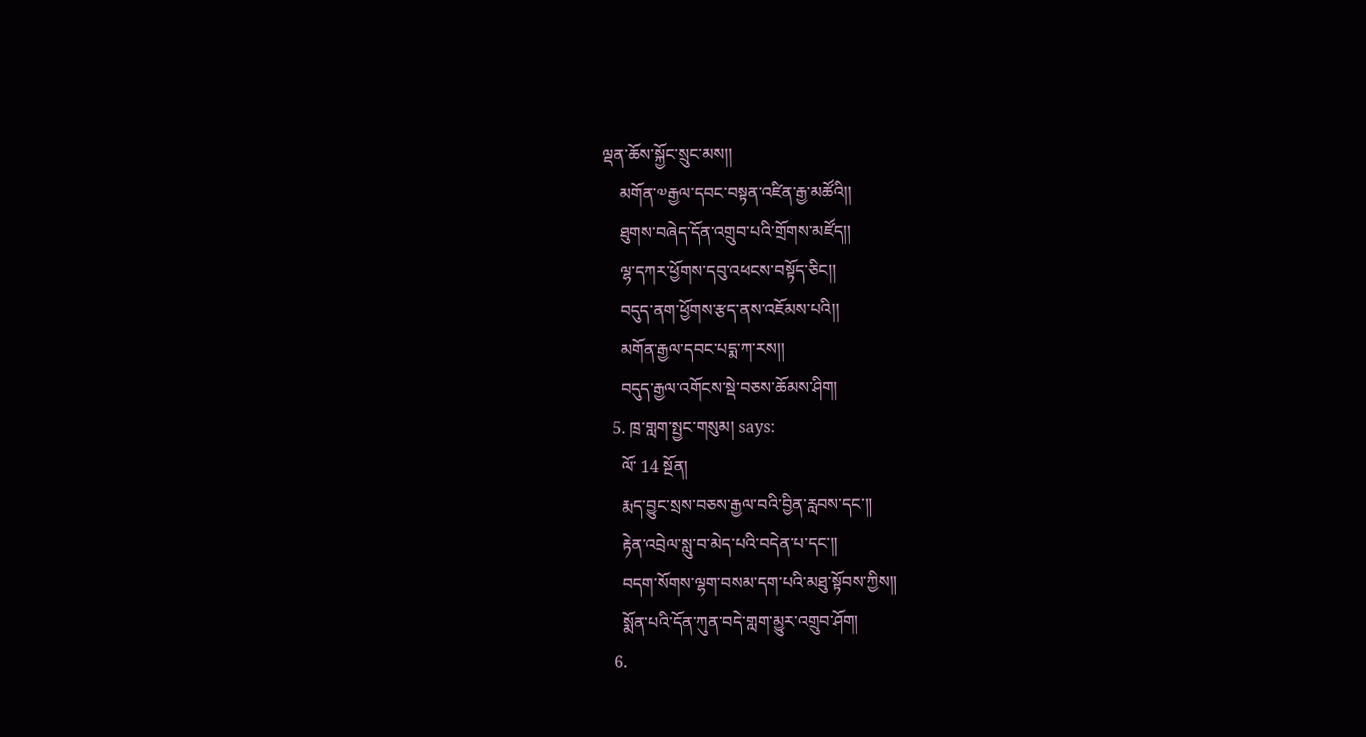ལྡན་ཆོས་སྐྱོང་སྲུང་མས།།
    མགོན་༧རྒྱལ་དབང་བསྟན་འཛིན་རྒྱ་མཚོའི།།
    ཐུགས་བཞེད་དོན་འགྲུབ་པའི་གྲོགས་མཛོད།།
    ལྷ་དཀར་ཕྱོགས་དབུ་འཕངས་བསྟོད་ཅིང།།
    བདུད་ནག་ཕྱོགས་རྩད་ནས་འཇོམས་པའི།།
    མགོན་རྒྱལ་དབང་པདྨ་ཀ་རས།།
    བདུད་རྒྱལ་འགོངས་སྡེ་བཅས་ཆོམས་ཤིག།
  5. ཁྲ་གླག་སྤྱང་གསུམ། says:
    ལོ་ 14 སྔོན།
    རྨད་བྱུང་སྲས་བཅས་རྒྱལ་བའི་བྱིན་རླབས་དང་༎
    རྟེན་འབྲེལ་སླུ་བ་མེད་པའི་བདེན་པ་དང་༎
    བདག་སོགས་ལྷག་བསམ་དག་པའི་མཐུ་སྟོབས་ཀྱིས༎
    སྨོན་པའི་དོན་ཀུན་བདེ་གླག་མྱུར་འགྲུབ་ཤོག།
  6.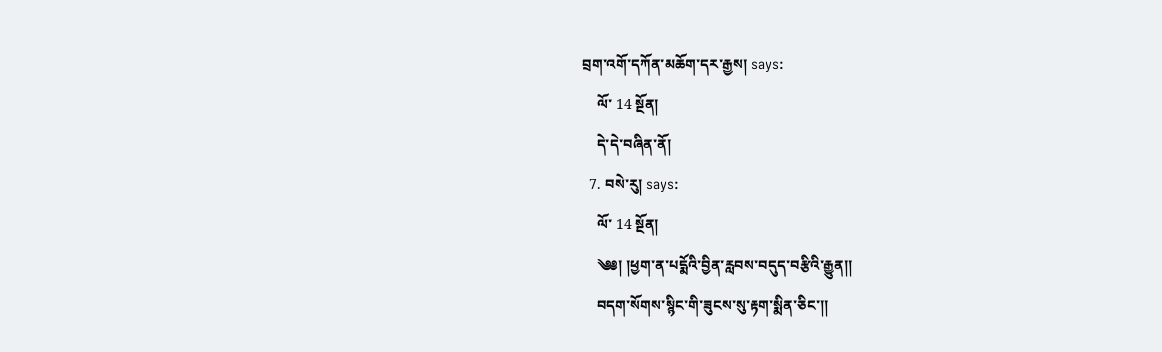བྲག་འགོ་དཀོན་མཆོག་དར་རྒྱས། says:
    ལོ་ 14 སྔོན།
    དེ་དེ་བཞིན་ནོ།
  7. བསེ་རུ། says:
    ལོ་ 14 སྔོན།
    ༄༅། །ཕྱག་ན་པདྨོའི་བྱིན་རླབས་བདུད་བརྩིའི་རྒྱུན།།
    བདག་སོགས་སྙིང་གི་ཟུངས་སུ་རྟག་སྨིན་ཅིང་།།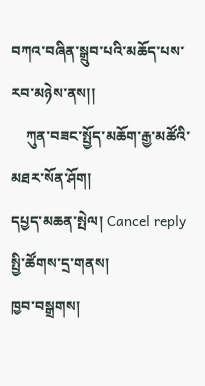བཀའ་བཞིན་སྒྲུབ་པའི་མཆོད་པས་རབ་མཉེས་ནས།།
    ཀུན་བཟང་སྤྱོད་མཆོག་རྒྱ་མཚོའི་མཐར་སོན་ཤོག།
དཔྱད་མཆན་སྤེལ། Cancel reply
སྤྱི་ཚོགས་དྲ་གནས།
ཁྱབ་བསྒྲགས།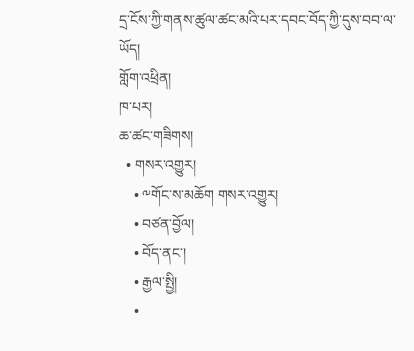དྲ་ངོས་ཀྱི་གནས་ཚུལ་ཚང་མའི་པར་དབང་བོད་ཀྱི་དུས་བབ་ལ་ཡོད།
གློག་འཕྲིན།
ཁ་པར།
ཆ་ཚང་གཟིགས།
  • གསར་འགྱུར།
    • ༸གོང་ས་མཆོག གསར་འགྱུར།
    • བཙན་བྱོལ།
    • བོད་ནང་།
    • རྒྱལ་སྤྱི།
    •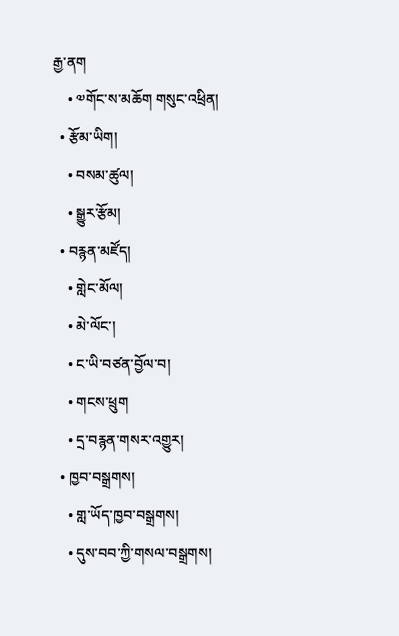རྒྱ་ནག
    • ༧གོང་ས་མཆོག གསུང་འཕྲིན།
  • རྩོམ་ཡིག།
    • བསམ་ཚུལ།
    • སྒྱུར་རྩོམ།
  • བརྙན་མཛོད།
    • གླེང་མོལ།
    • མེ་ལོང་།
    • ང་ཡི་བཙན་བྱོལ་བ།
    • གངས་ཕྲུག
    • དྲ་བརྙན་གསར་འགྱུར།
  • ཁྱབ་བསྒྲགས།
    • གླ་ཡོད་ཁྱབ་བསྒྲགས།
    • དུས་བབ་ཀྱི་གསལ་བསྒྲགས།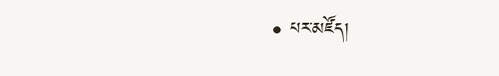• པར་མཛོད།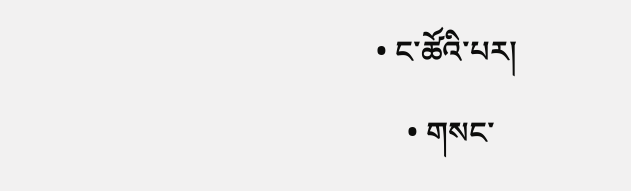• ང་ཚོའི་པར།
    • གསང་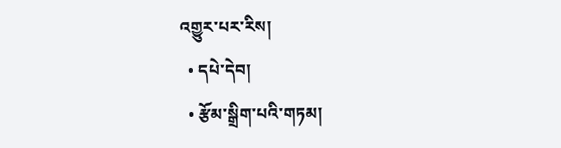འགྱུར་པར་རིས།
  • དཔེ་དེབ།
  • རྩོམ་སྒྲིག་པའི་གཏམ།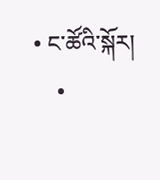• ང་ཚོའི་སྐོར།
    •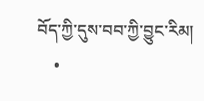བོད་ཀྱི་དུས་བབ་ཀྱི་བྱུང་རིམ།
    •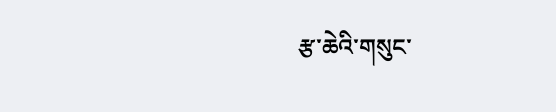རྩ་ཆེའི་གསུང་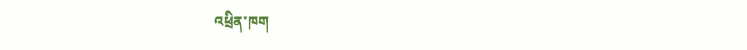འཕྲིན་ཁག